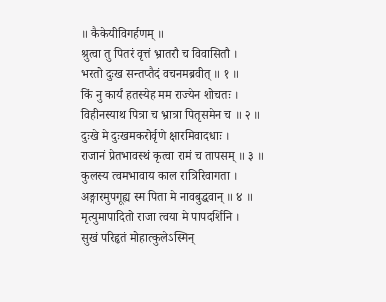॥ कैकेयीविगर्हणम् ॥
श्रुत्वा तु पितरं वृत्तं भ्रातरौ च विवासितौ ।
भरतो दुःख सन्तप्तैदं वचनमब्रवीत् ॥ १ ॥
किं नु कार्यं हतस्येह मम राज्येन शोचतः ।
विहीनस्याथ पित्रा च भ्रात्रा पितृसमेन च ॥ २ ॥
दुःखे मे दुःखमकरोर्वृणे क्षारमिवादधाः ।
राजानं प्रेतभावस्थं कृत्वा रामं च तापसम् ॥ ३ ॥
कुलस्य त्वमभावाय काल रात्रिरिवागता ।
अङ्गारमुपगूह्य स्म पिता मे नावबुद्धवान् ॥ ४ ॥
मृत्युमापादितो राजा त्वया मे पापदर्शिनि ।
सुखं परिहृतं मोहात्कुलेऽस्मिन्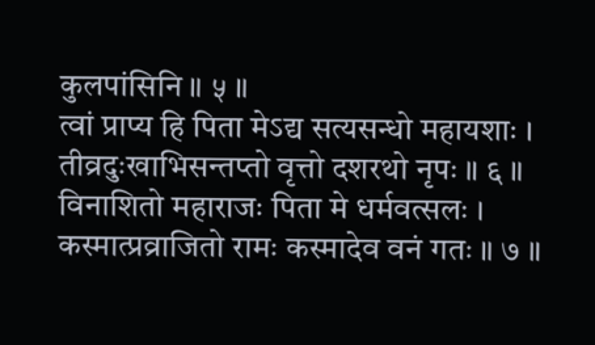कुलपांसिनि ॥ ५ ॥
त्वां प्राप्य हि पिता मेऽद्य सत्यसन्धो महायशाः ।
तीव्रदुःखाभिसन्तप्तो वृत्तो दशरथो नृपः ॥ ६ ॥
विनाशितो महाराजः पिता मे धर्मवत्सलः ।
कस्मात्प्रव्राजितो रामः कस्मादेव वनं गतः ॥ ७ ॥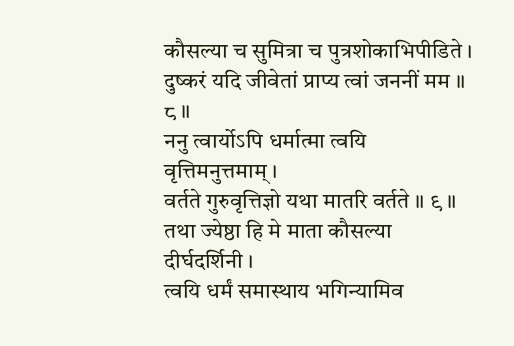कौसल्या च सुमित्रा च पुत्रशोकाभिपीडिते ।
दुष्करं यदि जीवेतां प्राप्य त्वां जननीं मम ॥ ८ ॥
ननु त्वार्योऽपि धर्मात्मा त्वयि वृत्तिमनुत्तमाम् ।
वर्तते गुरुवृत्तिज्ञो यथा मातरि वर्तते ॥ ९ ॥
तथा ज्येष्ठा हि मे माता कौसल्या दीर्घदर्शिनी ।
त्वयि धर्मं समास्थाय भगिन्यामिव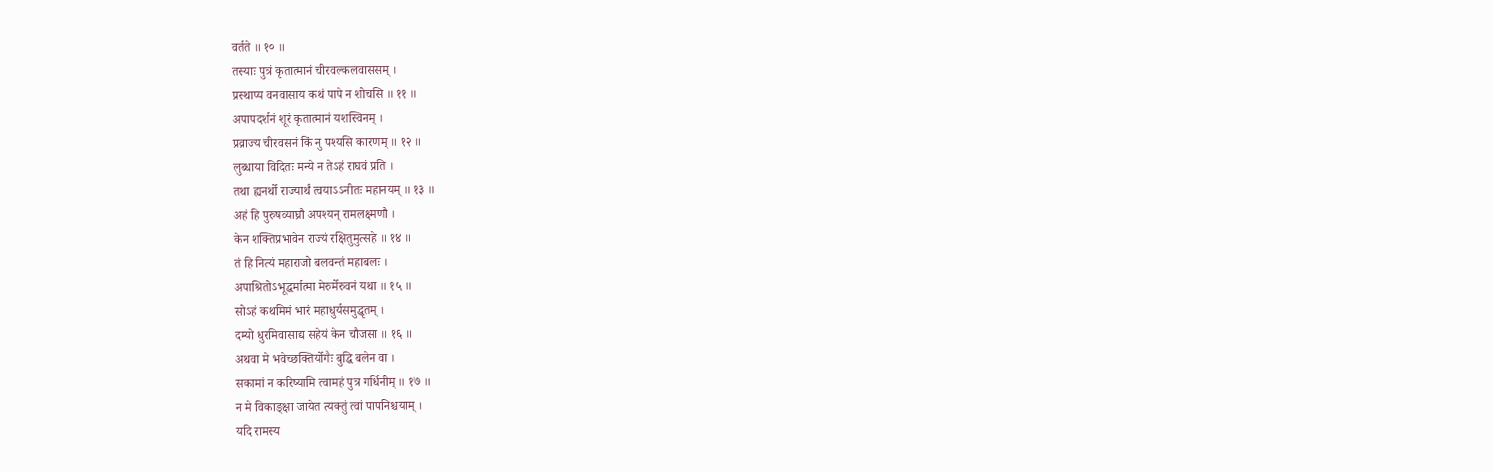वर्तते ॥ १० ॥
तस्याः पुत्रं कृतात्मानं चीरवल्कलवाससम् ।
प्रस्थाप्य वनवासाय कथं पापे न शोचसि ॥ ११ ॥
अपापदर्शनं शूरं कृतात्मानं यशस्विनम् ।
प्रव्राज्य चीरवसनं किं नु पश्यसि कारणम् ॥ १२ ॥
लुब्धाया विदितः मन्ये न तेऽहं राघवं प्रति ।
तथा ह्यनर्थो राज्यार्थं त्वयाऽऽनीतः महानयम् ॥ १३ ॥
अहं हि पुरुषव्याघ्रौ अपश्यन् रामलक्ष्मणौ ।
केन शक्तिप्रभावेन राज्यं रक्षितुमुत्सहे ॥ १४ ॥
तं हि नित्यं महाराजो बलवन्तं महाबलः ।
अपाश्रितोऽभूद्धर्मात्मा मेरुर्मेरुवनं यथा ॥ १५ ॥
सोऽहं कथमिमं भारं महाधुर्यसमुद्धृतम् ।
दम्यो धुरमिवासाद्य सहेयं केन चौजसा ॥ १६ ॥
अथवा मे भवेच्छक्तिर्योगैः बुद्धि बलेन वा ।
सकामां न करिष्यामि त्वामहं पुत्र गर्धिनीम् ॥ १७ ॥
न मे विकाङ्क्षा जायेत त्यक्तुं त्वां पापनिश्चयाम् ।
यदि रामस्य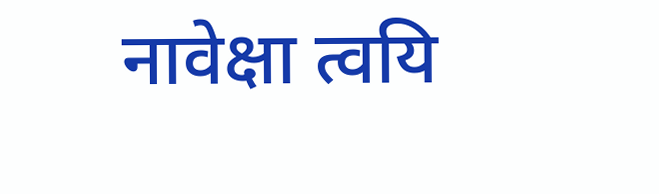नावेक्षा त्वयि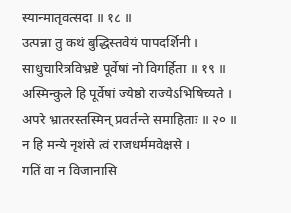स्यान्मातृवत्सदा ॥ १८ ॥
उत्पन्ना तु कथं बुद्धिस्तवेयं पापदर्शिनी ।
साधुचारित्रविभ्रष्टे पूर्वेषां नो विगर्हिता ॥ १९ ॥
अस्मिन्कुले हि पूर्वेषां ज्येष्ठो राज्येऽभिषिच्यते ।
अपरे भ्रातरस्तस्मिन् प्रवर्तन्ते समाहिताः ॥ २० ॥
न हि मन्ये नृशंसे त्वं राजधर्ममवेक्षसे ।
गतिं वा न विजानासि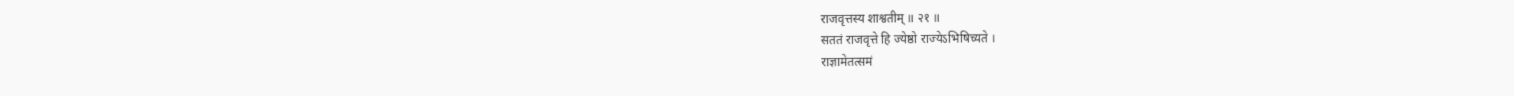राजवृत्तस्य शाश्वतीम् ॥ २१ ॥
सततं राजवृत्ते हि ज्येष्ठो राज्येऽभिषिच्यते ।
राज्ञामेतत्समं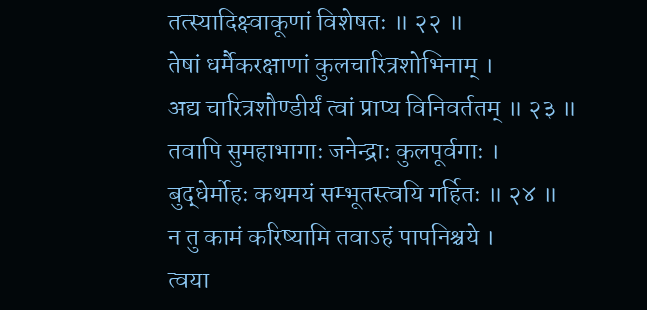तत्स्यादिक्ष्वाकूणां विशेषतः ॥ २२ ॥
तेषां धर्मैकरक्षाणां कुलचारित्रशोभिनाम् ।
अद्य चारित्रशौण्डीर्यं त्वां प्राप्य विनिवर्ततम् ॥ २३ ॥
तवापि सुमहाभागाः जनेन्द्राः कुलपूर्वगाः ।
बुद्धेर्मोहः कथमयं सम्भूतस्त्वयि गर्हितः ॥ २४ ॥
न तु कामं करिष्यामि तवाऽहं पापनिश्चये ।
त्वया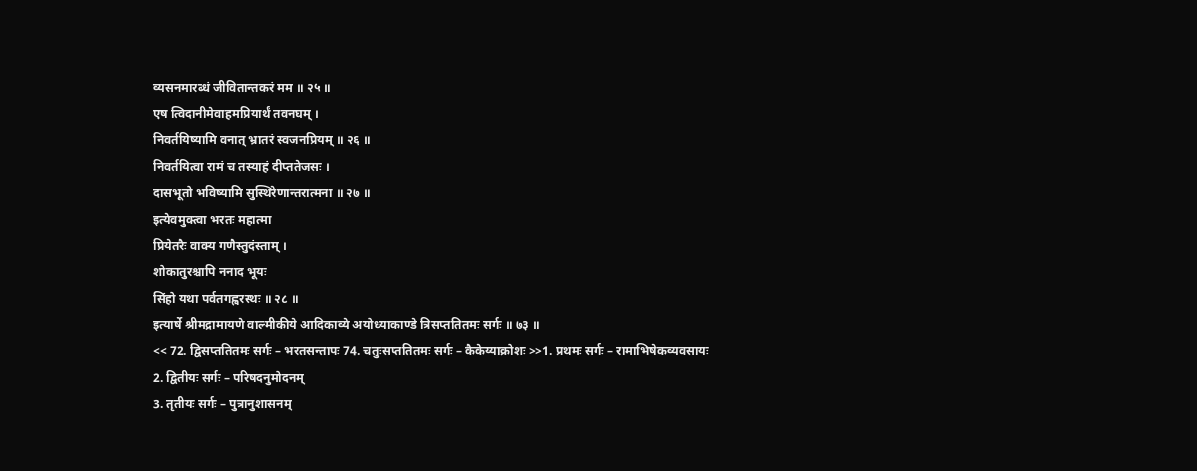व्यसनमारब्धं जीवितान्तकरं मम ॥ २५ ॥
एष त्विदानीमेवाहमप्रियार्थं तवनघम् ।
निवर्तयिष्यामि वनात् भ्रातरं स्वजनप्रियम् ॥ २६ ॥
निवर्तयित्वा रामं च तस्याहं दीप्ततेजसः ।
दासभूतो भविष्यामि सुस्थिरेणान्तरात्मना ॥ २७ ॥
इत्येवमुक्त्वा भरतः महात्मा
प्रियेतरैः वाक्य गणैस्तुदंस्ताम् ।
शोकातुरश्चापि ननाद भूयः
सिंहो यथा पर्वतगह्वरस्थः ॥ २८ ॥
इत्यार्षे श्रीमद्रामायणे वाल्मीकीये आदिकाव्ये अयोध्याकाण्डे त्रिसप्ततितमः सर्गः ॥ ७३ ॥
<< 72. द्विसप्ततितमः सर्गः – भरतसन्तापः 74. चतुःसप्ततितमः सर्गः – कैकेय्याक्रोशः >>1. प्रथमः सर्गः – रामाभिषेकव्यवसायः
2. द्वितीयः सर्गः – परिषदनुमोदनम्
3. तृतीयः सर्गः – पुत्रानुशासनम्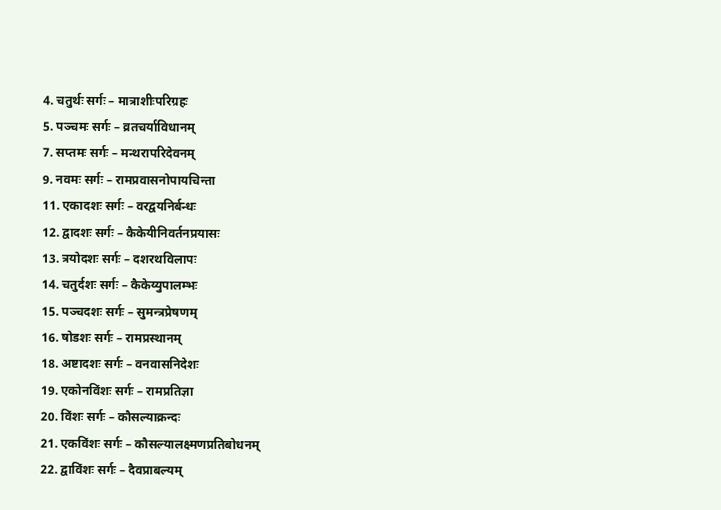4. चतुर्थः सर्गः – मात्राशीःपरिग्रहः
5. पञ्चमः सर्गः – व्रतचर्याविधानम्
7. सप्तमः सर्गः – मन्थरापरिदेवनम्
9. नवमः सर्गः – रामप्रवासनोपायचिन्ता
11. एकादशः सर्गः – वरद्वयनिर्बन्धः
12. द्वादशः सर्गः – कैकेयीनिवर्तनप्रयासः
13. त्रयोदशः सर्गः – दशरथविलापः
14. चतुर्दशः सर्गः – कैकेय्युपालम्भः
15. पञ्चदशः सर्गः – सुमन्त्रप्रेषणम्
16. षोडशः सर्गः – रामप्रस्थानम्
18. अष्टादशः सर्गः – वनवासनिदेशः
19. एकोनविंशः सर्गः – रामप्रतिज्ञा
20. विंशः सर्गः – कौसल्याक्रन्दः
21. एकविंशः सर्गः – कौसल्यालक्ष्मणप्रतिबोधनम्
22. द्वाविंशः सर्गः – दैवप्राबल्यम्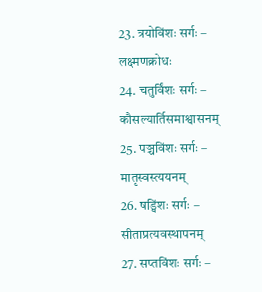23. त्रयोविंशः सर्गः – लक्ष्मणक्रोधः
24. चतुर्विंशः सर्गः – कौसल्यार्तिसमाश्वासनम्
25. पञ्चविंशः सर्गः – मातृस्वस्त्ययनम्
26. षड्विंशः सर्गः – सीताप्रत्यवस्थापनम्
27. सप्तविंशः सर्गः –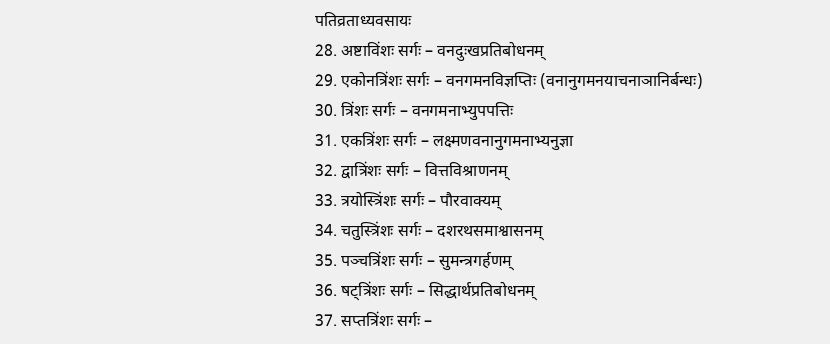पतिव्रताध्यवसायः
28. अष्टाविंशः सर्गः – वनदुःखप्रतिबोधनम्
29. एकोनत्रिंशः सर्गः – वनगमनविज्ञप्तिः (वनानुगमनयाचनाञानिर्बन्धः)
30. त्रिंशः सर्गः – वनगमनाभ्युपपत्तिः
31. एकत्रिंशः सर्गः – लक्ष्मणवनानुगमनाभ्यनुज्ञा
32. द्वात्रिंशः सर्गः – वित्तविश्राणनम्
33. त्रयोस्त्रिंशः सर्गः – पौरवाक्यम्
34. चतुस्त्रिंशः सर्गः – दशरथसमाश्वासनम्
35. पञ्चत्रिंशः सर्गः – सुमन्त्रगर्हणम्
36. षट्त्रिंशः सर्गः – सिद्धार्थप्रतिबोधनम्
37. सप्तत्रिंशः सर्गः –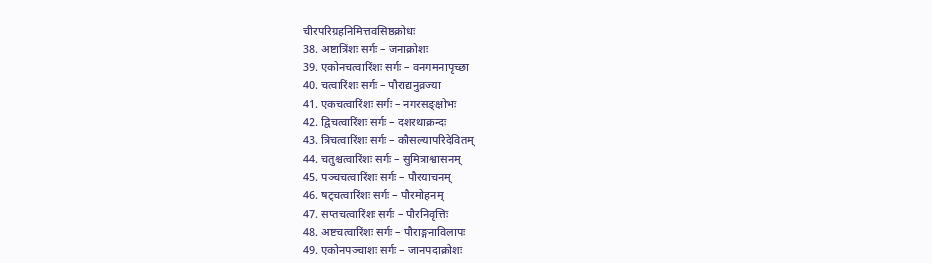चीरपरिग्रहनिमित्तवसिष्ठक्रोधः
38. अष्टात्रिंशः सर्गः – जनाक्रोशः
39. एकोनचत्वारिंशः सर्गः – वनगमनापृच्छा
40. चत्वारिंशः सर्गः – पौराद्यनुव्रज्या
41. एकचत्वारिंशः सर्गः – नगरसङ्क्षोभः
42. द्विचत्वारिंशः सर्गः – दशरथाक्रन्दः
43. त्रिचत्वारिंशः सर्गः – कौसल्यापरिदेवितम्
44. चतुश्चत्वारिंशः सर्गः – सुमित्राश्वासनम्
45. पञ्चचत्वारिंशः सर्गः – पौरयाचनम्
46. षट्चत्वारिंशः सर्गः – पौरमोहनम्
47. सप्तचत्वारिंशः सर्गः – पौरनिवृत्तिः
48. अष्टचत्वारिंशः सर्गः – पौराङ्गनाविलापः
49. एकोनपञ्चाशः सर्गः – जानपदाक्रोशः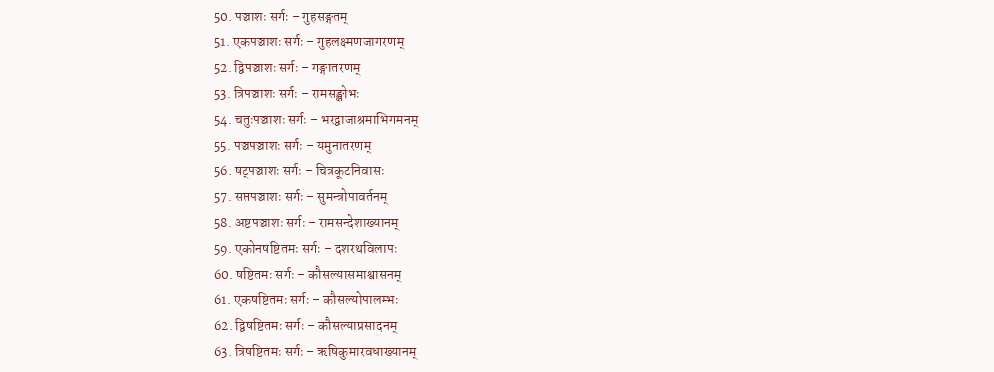50. पञ्चाशः सर्गः – गुहसङ्गतम्
51. एकपञ्चाशः सर्गः – गुहलक्ष्मणजागरणम्
52. द्विपञ्चाशः सर्गः – गङ्गातरणम्
53. त्रिपञ्चाशः सर्गः – रामसङ्क्षोभः
54. चतुःपञ्चाशः सर्गः – भरद्वाजाश्रमाभिगमनम्
55. पञ्चपञ्चाशः सर्गः – यमुनातरणम्
56. षट्पञ्चाशः सर्गः – चित्रकूटनिवासः
57. सप्तपञ्चाशः सर्गः – सुमन्त्रोपावर्तनम्
58. अष्टपञ्चाशः सर्गः – रामसन्देशाख्यानम्
59. एकोनषष्टितमः सर्गः – दशरथविलापः
60. षष्टितमः सर्गः – कौसल्यासमाश्वासनम्
61. एकषष्टितमः सर्गः – कौसल्योपालम्भः
62. द्विषष्टितमः सर्गः – कौसल्याप्रसादनम्
63. त्रिषष्टितमः सर्गः – ऋषिकुमारवधाख्यानम्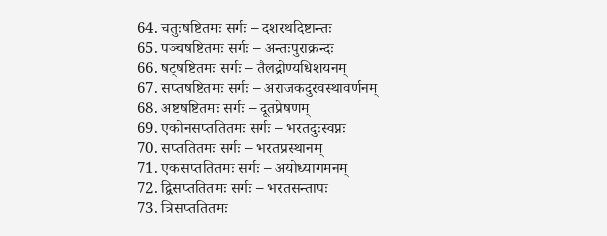64. चतुःषष्टितमः सर्गः – दशरथदिष्टान्तः
65. पञ्चषष्टितमः सर्गः – अन्तःपुराक्रन्दः
66. षट्षष्टितमः सर्गः – तैलद्रोण्यधिशयनम्
67. सप्तषष्टितमः सर्गः – अराजकदुरवस्थावर्णनम्
68. अष्टषष्टितमः सर्गः – दूतप्रेषणम्
69. एकोनसप्ततितमः सर्गः – भरतदुःस्वप्नः
70. सप्ततितमः सर्गः – भरतप्रस्थानम्
71. एकसप्ततितमः सर्गः – अयोध्यागमनम्
72. द्विसप्ततितमः सर्गः – भरतसन्तापः
73. त्रिसप्ततितमः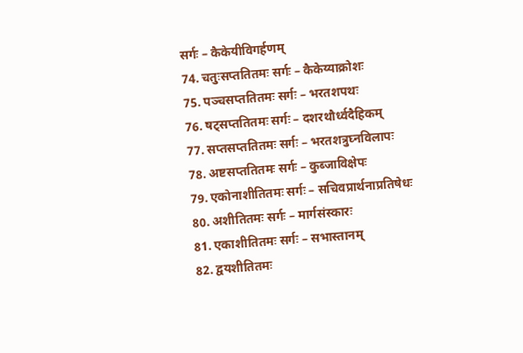सर्गः – कैकेयीविगर्हणम्
74. चतुःसप्ततितमः सर्गः – कैकेय्याक्रोशः
75. पञ्चसप्ततितमः सर्गः – भरतशपथः
76. षट्सप्ततितमः सर्गः – दशरथौर्ध्वदैहिकम्
77. सप्तसप्ततितमः सर्गः – भरतशत्रुघ्नविलापः
78. अष्टसप्ततितमः सर्गः – कुब्जाविक्षेपः
79. एकोनाशीतितमः सर्गः – सचिवप्रार्थनाप्रतिषेधः
80. अशीतितमः सर्गः – मार्गसंस्कारः
81. एकाशीतितमः सर्गः – सभास्तानम्
82. द्वयशीतितमः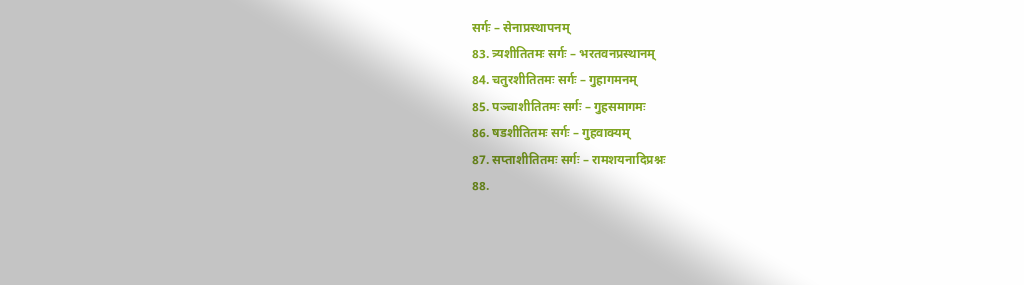सर्गः – सेनाप्रस्थापनम्
83. त्र्यशीतितमः सर्गः – भरतवनप्रस्थानम्
84. चतुरशीतितमः सर्गः – गुहागमनम्
85. पञ्चाशीतितमः सर्गः – गुहसमागमः
86. षडशीतितमः सर्गः – गुहवाक्यम्
87. सप्ताशीतितमः सर्गः – रामशयनादिप्रश्नः
88.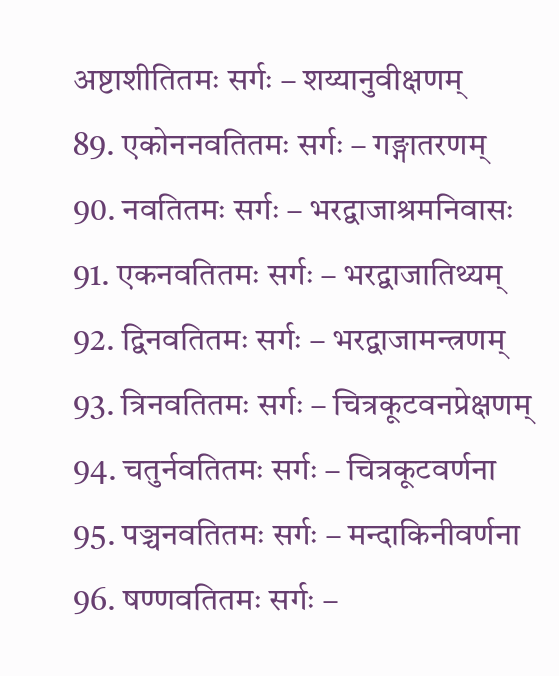अष्टाशीतितमः सर्गः – शय्यानुवीक्षणम्
89. एकोननवतितमः सर्गः – गङ्गातरणम्
90. नवतितमः सर्गः – भरद्वाजाश्रमनिवासः
91. एकनवतितमः सर्गः – भरद्वाजातिथ्यम्
92. द्विनवतितमः सर्गः – भरद्वाजामन्त्रणम्
93. त्रिनवतितमः सर्गः – चित्रकूटवनप्रेक्षणम्
94. चतुर्नवतितमः सर्गः – चित्रकूटवर्णना
95. पञ्चनवतितमः सर्गः – मन्दाकिनीवर्णना
96. षण्णवतितमः सर्गः –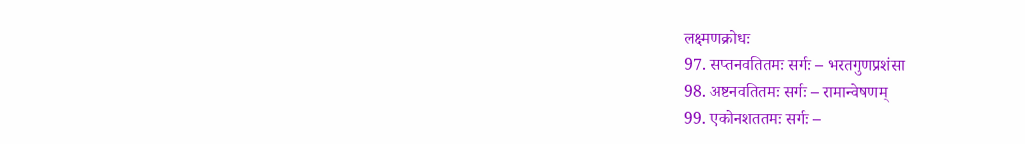लक्ष्मणक्रोधः
97. सप्तनवतितमः सर्गः – भरतगुणप्रशंसा
98. अष्टनवतितमः सर्गः – रामान्वेषणम्
99. एकोनशततमः सर्गः –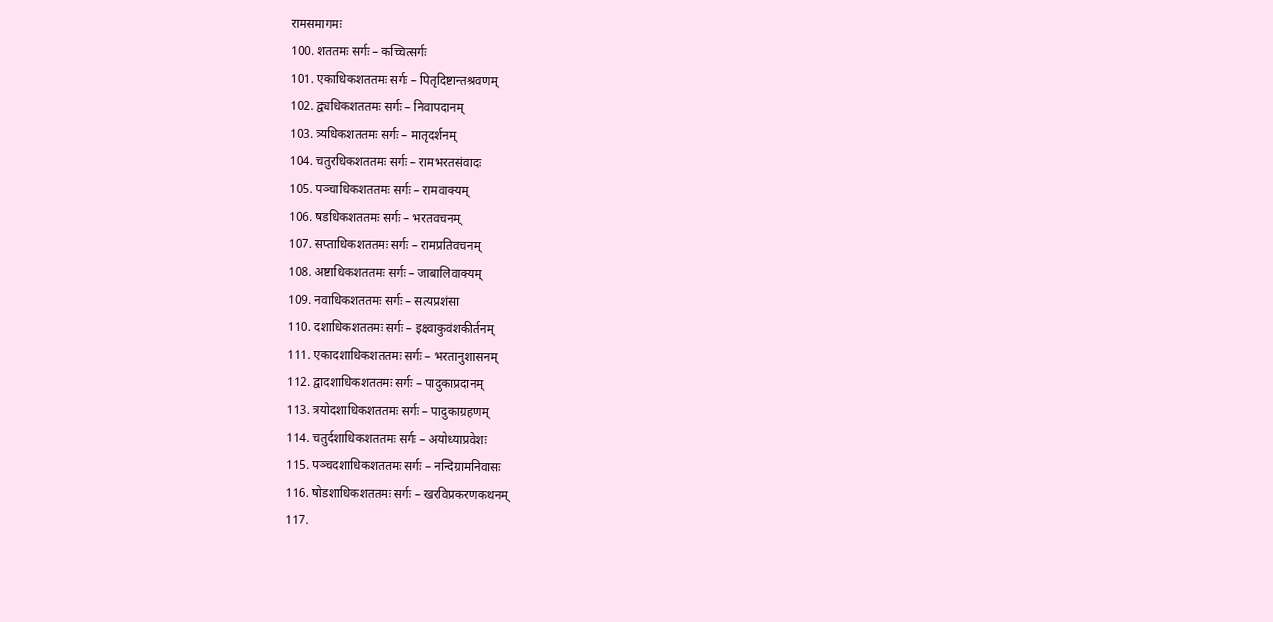रामसमागमः
100. शततमः सर्गः – कच्चित्सर्गः
101. एकाधिकशततमः सर्गः – पितृदिष्टान्तश्रवणम्
102. द्व्यधिकशततमः सर्गः – निवापदानम्
103. त्र्यधिकशततमः सर्गः – मातृदर्शनम्
104. चतुरधिकशततमः सर्गः – रामभरतसंवादः
105. पञ्चाधिकशततमः सर्गः – रामवाक्यम्
106. षडधिकशततमः सर्गः – भरतवचनम्
107. सप्ताधिकशततमः सर्गः – रामप्रतिवचनम्
108. अष्टाधिकशततमः सर्गः – जाबालिवाक्यम्
109. नवाधिकशततमः सर्गः – सत्यप्रशंसा
110. दशाधिकशततमः सर्गः – इक्ष्वाकुवंशकीर्तनम्
111. एकादशाधिकशततमः सर्गः – भरतानुशासनम्
112. द्वादशाधिकशततमः सर्गः – पादुकाप्रदानम्
113. त्रयोदशाधिकशततमः सर्गः – पादुकाग्रहणम्
114. चतुर्दशाधिकशततमः सर्गः – अयोध्याप्रवेशः
115. पञ्चदशाधिकशततमः सर्गः – नन्दिग्रामनिवासः
116. षोडशाधिकशततमः सर्गः – खरविप्रकरणकथनम्
117.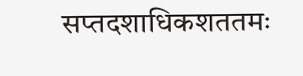सप्तदशाधिकशततमः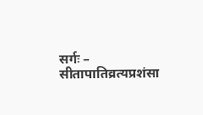सर्गः – सीतापातिव्रत्यप्रशंसा